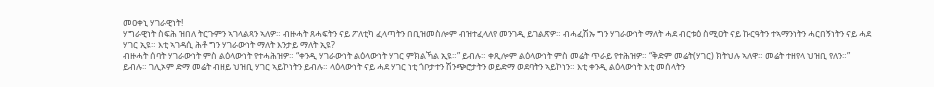መዐቀኒ ሃገራዊነት!
ሃግራዊነት ስፍሕ ዝበለ ትርጉምን ኣገላልጻን ኣለዎ። ብዙሓት ጸሓፍትን ናይ ፖለቲካ ፈላጣትን በቢዝመስሎም ብዝተፈላለየ መንገዲ ይገልጽዎ። ብሓፈሽኡ ግን ሃገራውነት ማለት ሓደ ብርቱዕ ስሚዐት ናይ ኩርዓትን ተኣማንነትን ሓርበኝነትን ናይ ሓደ ሃገር ኢዩ። እቲ ኣገዳሲ ሕቶ ግን ሃገራውነት ማለት እንታይ ማለት ኢዩ?
ብዙሓት ሰባት ሃገራውነት ምስ ልዕላውነት የተሓሕዝዎ። “ቀንዲ ሃገራውነት ልዕላውነት ሃገር ምክልኻል ኢዩ።” ይብሉ። ቀጺሎም ልዕላውነት ምስ መሬት ጥራይ የተሕዝዎ። “ቅድም መሬት(ሃገር) ክትህሉ ኣለዋ። መሬት ተዘየላ ህዝቢ የለን።” ይብሉ። ገሊኦም ድማ መሬት ብዘይ ህዝቢ ሃገር ኣይኮነትን ይብሉ። ላዕላውነት ናይ ሓደ ሃገር ነቲ ጎቦታተን ሽንጭሮታትን ወይድማ ወደባትን ኣይኮነን። እቲ ቀንዲ ልዕላውነት እቲ መሰላትን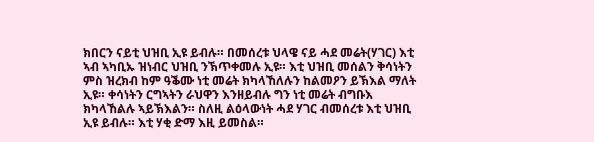ክበርን ናይቲ ህዝቢ ኢዩ ይብሉ። በመሰረቱ ህላዌ ናይ ሓደ መሬት(ሃገር) እቲ ኣብ ኣካቢኡ ዝነብር ህዝቢ ንኽጥቀመሉ ኢዩ። እቲ ህዝቢ መሰልን ቅሳነትን ምስ ዝረክብ ከም ዓቕሙ ነቲ መሬት ክካላኸለሉን ከልመዖን ይኽእል ማለት ኢዩ። ቀሳነትን ርግኣትን ራህዋን እንዘይብሉ ግን ነቲ መሬት ብግቡእ ክካላኸልሉ ኣይኽእልን። ስለዚ ልዕላውነት ሓደ ሃገር ብመሰረቱ እቲ ህዝቢ ኢዩ ይብሉ። እቲ ሃቂ ድማ እዚ ይመስል።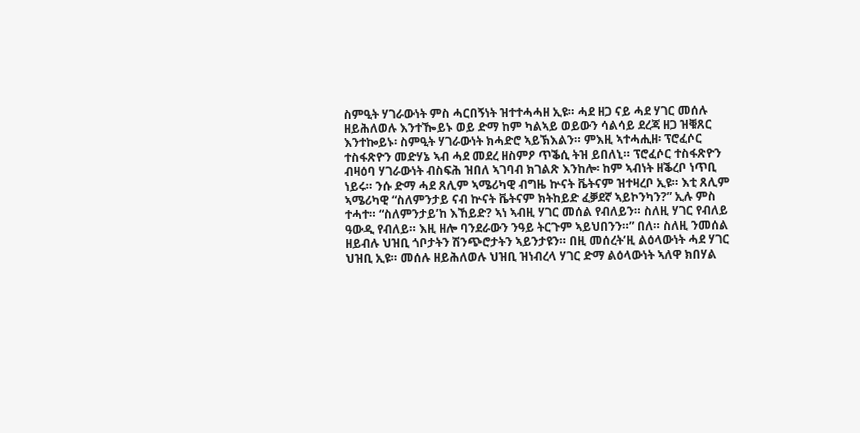ስምዒት ሃገራውነት ምስ ሓርበኝነት ዝተተሓሓዘ ኢዩ። ሓደ ዘጋ ናይ ሓደ ሃገር መሰሉ ዘይሕለወሉ እንተዀይኑ ወይ ድማ ከም ካልኣይ ወይውን ሳልሳይ ደረጃ ዘጋ ዝቑጸር እንተኰይኑ፡ ስምዒት ሃገራውነት ክሓድሮ ኣይኽእልን። ምእዚ ኣተሓሒዘ፡ ፕሮፈሶር ተስፋጽዮን መድሃኔ ኣብ ሓደ መደረ ዘስምዖ ጥቕሲ ትዝ ይበለኒ። ፕሮፈሶር ተስፋጽዮን ብዛዕባ ሃገራውነት ብስፍሕ ዝበለ ኣገባብ ክገልጽ እንከሎ፡ ከም ኣብነት ዘቕረቦ ነጥቢ ነይሩ። ንሱ ድማ ሓደ ጸሊም ኣሜሪካዊ ብግዜ ኵናት ቬትናም ዝተዛረቦ ኢዩ። እቲ ጸሊም ኣሜሪካዊ “ስለምንታይ ናብ ኵናት ቬትናም ክትከይድ ፈቓደኛ ኣይኮንካን?” ኢሉ ምስ ተሓተ። “ስለምንታይ’ከ እኸይድ? ኣነ ኣብዚ ሃገር መሰል የብለይን። ስለዚ ሃገር የብለይ ዓውዲ የብለይ። እዚ ዘሎ ባንደራውን ንዓይ ትርጉም ኣይህበንን።” በለ። ስለዚ ንመሰል ዘይብሉ ህዝቢ ጎቦታትን ሽንጭሮታትን ኣይንታዩን። በዚ መሰረት’ዚ ልዕላውነት ሓደ ሃገር ህዝቢ ኢዩ። መሰሉ ዘይሕለወሉ ህዝቢ ዝነብረላ ሃገር ድማ ልዕላውነት ኣለዋ ክበሃል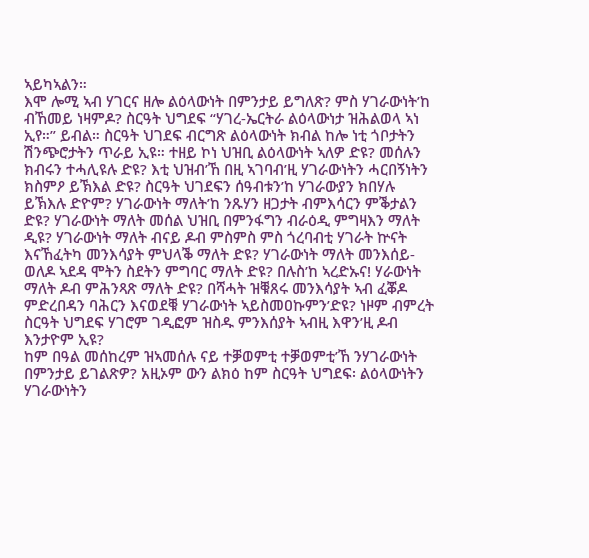ኣይካኣልን።
እሞ ሎሚ ኣብ ሃገርና ዘሎ ልዕላውነት በምንታይ ይግለጽ? ምስ ሃገራውነት’ከ ብኸመይ ነዛምዶ? ስርዓት ህግደፍ “ሃገረ-ኤርትራ ልዕላውነታ ዝሕልወላ ኣነ ኢየ።” ይብል። ስርዓት ህገደፍ ብርግጽ ልዕላውነት ክብል ከሎ ነቲ ጎቦታትን ሽንጭሮታትን ጥራይ ኢዩ። ተዘይ ኮነ ህዝቢ ልዕላውነት ኣለዎ ድዩ? መሰሉን ክብሩን ተሓሊዩሉ ድዩ? እቲ ህዝብ’ኸ በዚ ኣገባብ’ዚ ሃገራውነትን ሓርበኝነትን ክስምዖ ይኽእል ድዩ? ስርዓት ህገደፍን ሰዓብቱን’ከ ሃገራውያን ክበሃሉ ይኽእሉ ድዮም? ሃገራውነት ማለት’ከ ንጹሃን ዘጋታት ብምእሳርን ምቕታልን ድዩ? ሃገራውነት ማለት መሰል ህዝቢ በምንፋግን ብራዕዲ ምግዛእን ማለት ዲዩ? ሃገራውነት ማለት ብናይ ዶብ ምስምስ ምስ ጎረባብቲ ሃገራት ኵናት እናኸፈትካ መንእሳያት ምህላቕ ማለት ድዩ? ሃገራውነት ማለት መንእሰይ-ወለዶ ኣደዳ ሞትን ስደትን ምግባር ማለት ድዩ? በሉስ’ከ ኣረድኡና! ሃራውነት ማለት ዶብ ምሕንጻጽ ማለት ድዩ? በሻሓት ዝቑጸሩ መንእሳያት ኣብ ፈቖዶ ምድረበዳን ባሕርን እናወደቑ ሃገራውነት ኣይስመዐኩምን’ድዩ? ነዞም ብምረት ስርዓት ህግደፍ ሃገሮም ገዲፎም ዝስዱ ምንእሰያት ኣብዚ እዋን’ዚ ዶብ እንታዮም ኢዩ?
ከም በዓል መሰከረም ዝኣመሰሉ ናይ ተቓወምቲ ተቓወምቲ’ኸ ንሃገራውነት በምንታይ ይገልጽዎ? አዚኦም ውን ልክዕ ከም ስርዓት ህግደፍ፡ ልዕላውነትን ሃገራውነትን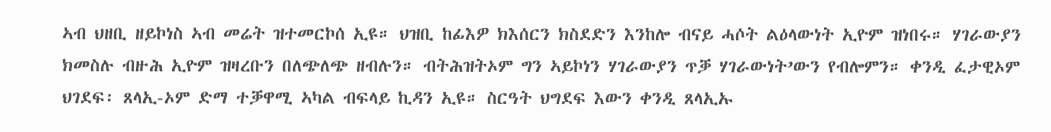ኣብ ህዘቢ ዘይኮነስ ኣብ መሬት ዝተመርኮሰ ኢዩ። ህዝቢ ከፊእዎ ክእሰርን ክስደድን እንከሎ ብናይ ሓሶት ልዕላውነት ኢዮም ዝነበሩ። ሃገራውያን ክመስሉ ብዙሕ ኢዮም ዝዛረቡን በለጭለጭ ዘብሉን። ብትሕዝትኦም ግን ኣይኮነን ሃገራውያን ጥቓ ሃገራውነት’ውን የብሎምን። ቀንዲ ፈታዊኦም ህገደፍ፡ ጸላኢ-ኦም ድማ ተቓዋሚ ኣካል ብፍላይ ኪዳን ኢዩ። ስርዓት ህግደፍ እውን ቀንዲ ጸላኢኡ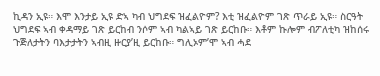ኪዳን ኢዩ። እሞ እንታይ ኢዩ ድኣ ካብ ህግደፍ ዝፈልዮም? እቲ ዝፈልዮም ገጽ ጥራይ ኢዩ። ስርዓት ህግደፍ ኣብ ቀዳማይ ገጽ ይርከብ ንሶም ኣብ ካልኣይ ገጽ ይርከቡ። እቶም ኩሎም ብፖለቲካ ዝከሰሩ ጉጅለታትን ባእታታትን ኣብዚ ዙርያ’ዚ ይርከቡ። ግሊኦም’ሞ ኣብ ሓደ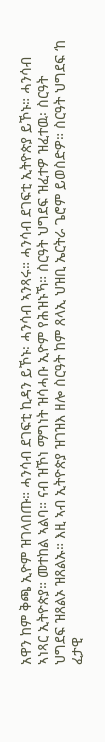አዋን ከም ቅጫ ኢዮም ዝገላበጡ። ሓንሳብ ደገፍቲ ኪዳን ይኾኑ፡ ሓንሳብ ኣንጻሩ። ሓንሳብ ደገፍቲ ኢትዮጵያ ይኾኑ። ሓንሳብ ኣነጻር ኢትዮጵያ። መተከል ኣልባ። ናብ ዝኾነ ማግነት ዝሳሓቡ ኢዮም የሕዝኑኻ። ስርዓት ህግደፍ ዝፈተዎ ዝፈተዉ፡ ስርዓት ህግደፍ ዝጸልኦ ዝጸልኡ። እዚ ኣብ ኢትዮጵያ ዝገዝእ ዘሎ ስርዓት ከም ጸላኢ ህዝቢ ኤርትራ ጌሮም ይወስድዎ። ስርዓት ህግደፍ ‘ከ ፈታዊ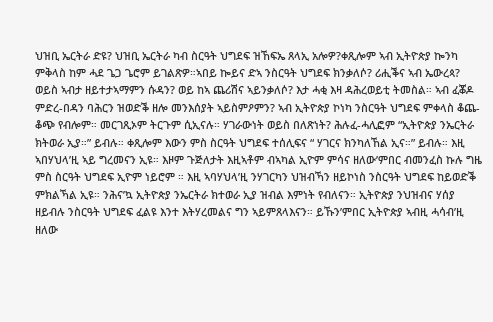ህዝቢ ኤርትራ ድዩ? ህዝቢ ኤርትራ ካብ ስርዓት ህግደፍ ዝኸፍኤ ጸላኢ አሎዎ?ቀጺሎም ኣብ ኢትዮጵያ ኰንካ ምቅላስ ከም ሓደ ጌጋ ጌሮም ይገልጽዎ።ኣበይ ኰይና ድኣ ንስርዓት ህግደፍ ክንቃለሶ? ሪሒቕና ኣብ ኤውረጳ? ወይስ ኣብታ ዘይተታኣማምን ሱዳን? ወይ ከኣ ጨሪሽና ኣይንቃለሶ? እታ ሓቂ እዛ ዳሕረወይቲ ትመስል። ኣብ ፈቖዶ ምድረ-በዳን ባሕርን ዝወድቕ ዘሎ መንእሰያት ኣይስምዖምን? ኣብ ኢትዮጵያ ኮነካ ንስርዓት ህግደፍ ምቀላስ ቆጨ-ቆጭ የብሎም። መርገጺኦም ትርጉም ሲኢናሉ። ሃገራውነት ወይስ በለጽነት? ሕሉፈ-ሓሊፎም “ኢትዮጵያ ንኤርትራ ክትወራ ኢያ።” ይብሉ። ቀጺሎም እውን ምስ ስርዓት ህግደፍ ተሰሊፍና “ ሃገርና ክንካለኸል ኢና።” ይብሉ። እዚ ኣበሃህላ’ዚ ኣይ ግረመናን ኢዩ። እዞም ጉጅለታት እዚኣቶም ብኣካል ኢዮም ምሳና ዘለው’ምበር ብመንፈስ ኩሉ ግዜ ምስ ስርዓት ህግደፍ ኢዮም ነይሮም ። እዚ ኣባሃህላ’ዚ ንሃገርካን ህዝብኻን ዘይኮነስ ንስርዓት ህግደፍ ከይወድቕ ምክልኻል ኢዩ። ንሕና’ኳ ኢትዮጵያ ንኤርትራ ክተወራ ኢያ ዝብል እምነት የብለናን። ኢትዮጵያ ንህዝብና ሃሰያ ዘይብሉ ንስርዓት ህግደፍ ፈልዩ እንተ እትሃረመልና ግን ኣይምጸላእናን። ይኹን’ምበር ኢትዮጵያ ኣብዚ ሓሳብ’ዚ ዘለው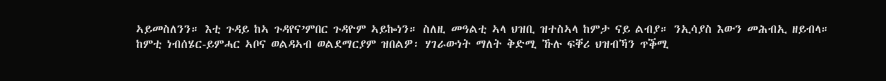ኣይመስለንን። እቲ ጉዳይ ከኣ ጉዳየና’ምበር ጉዳዮም ኣይኰነን። ስለዚ መዓልቲ ኣላ ህዝቢ ዝተስኣላ ከምታ ናይ ልብያ። ንኢሳያስ እውን መሕብኢ ዘይብላ።
ከምቲ ነብሰሄር-ይምሓር ኣቦና ወልዳኣብ ወልደማርያም ዝበልዎ፡ ሃገራውነት ማለት ቅድሚ ኹሉ ፍቐሪ ህዝብኻን ጥቕሚ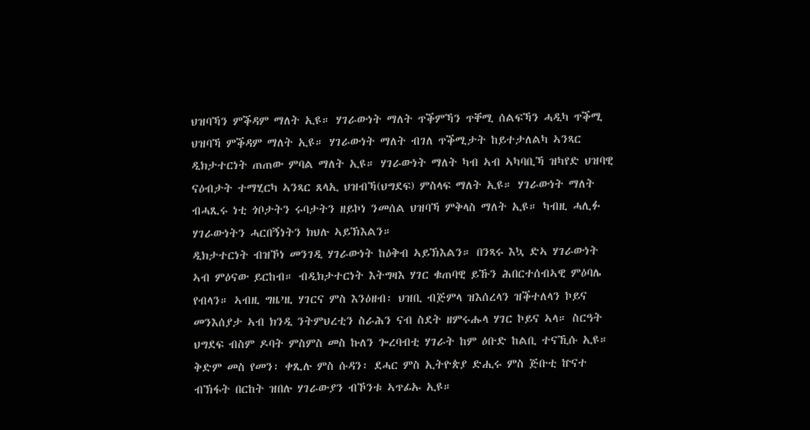ህዝባኻን ምቕዳም ማለት ኢዩ። ሃገራውነት ማለት ጥቕምኻን ጥቐሚ ሰልፍኻን ሓዲካ ጥቕሚ ህዝባኻ ምቕዳም ማለት ኢዩ። ሃገራውነት ማለት ብገለ ጥቕሚታት ከይተታለልካ ኣንጻር ዲክታተርነት ጠጠው ምባል ማለት ኢዩ። ሃገራውነት ማለት ካብ ኣብ ኣካባቢኻ ዝካየድ ህዝባዊ ናዕብታት ተማሂርካ ኣንጻር ጸላኢ ህዝብኻ(ህግደፍ) ምስላፍ ማለት ኢዩ። ሃገራውነት ማለት ብሓጺሩ ነቲ ጎቦታትን ሩባታትን ዘይኮነ ንመሰል ህዝባኻ ምቅላስ ማለት ኢዩ። ካብዚ ሓሊፉ ሃገራውነትን ሓርበኝነትን ክህሉ ኣይኽእልን።
ዲክታተርነት ብዝኾነ መንገዲ ሃገራውነት ከዕቅብ ኣይኽእልን። በንጻሩ እኳ ድኣ ሃገራውነት ኣብ ምዕናው ይርከብ። ብዲክታተርነት እትግዛእ ሃገር ቁጠባዊ ይኹን ሕበርተሰብኣዊ ምዕባሌ የብላን። ኣብዚ ግዜ’ዚ ሃገርና ምስ እንዕዘብ፡ ህዝቢ ብጅምላ ዝእሰረላን ዝቕተለላን ኮይና መንእሰያታ ኣብ ክንዲ ንትምህረቲን ስራሕን ናብ ስደት ዘምሩሑላ ሃገር ኮይና ኣላ። ስርዓት ህግደፍ ብስም ዶባት ምስምስ መስ ኩለን ጐረባብቲ ሃገራት ከም ዕቡድ ከልቢ ተናኺሱ ኢዩ። ቅድም መስ የመን፡ ቀጺሉ ምስ ሱዳን፡ ደሓር ምስ ኢትዮጵያ ድሒሩ ምስ ጅቡቲ ኵናተ ብኽፋት በርከት ዝበሉ ሃገራውያን ብኾንቱ ኣጥፊኡ ኢዩ።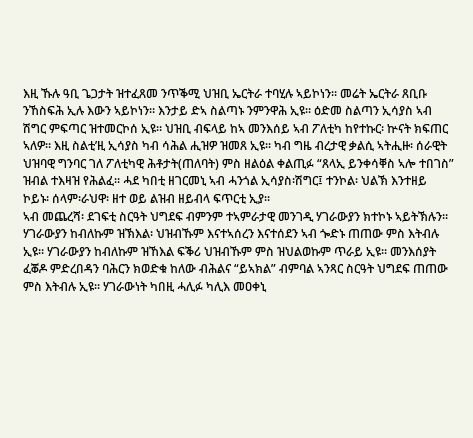እዚ ኹሉ ዓቢ ጌጋታት ዝተፈጸመ ንጥቕሚ ህዝቢ ኤርትራ ተባሂሉ ኣይኮነን። መሬት ኤርትራ ጸቢቡ ንኸስፍሕ ኢሉ እውን ኣይኮነን። እንታይ ድኣ ስልጣኑ ንምንዋሕ ኢዩ። ዕድመ ስልጣን ኢሳያስ ኣብ ሽግር ምፍጣር ዝተመርኮሰ ኢዩ። ህዝቢ ብፍላይ ከኣ መንእሰይ ኣብ ፖለቲካ ከየተኩር፡ ኵናት ክፍጠር ኣለዎ። እዚ ስልቲ’ዚ ኢሳያስ ካብ ሳሕል ሒዝዎ ዝመጸ ኢዩ። ካብ ግዜ ብረታዊ ቃልሲ ኣትሒዙ፡ ሰራዊት ህዝባዊ ግንባር ገለ ፖለቲካዊ ሕቶታት(ጠለባት) ምስ ዘልዕል ቀልጢፉ “ጸላኢ ይንቀሳቐስ ኣሎ ተበገስ” ዝብል ተእዛዝ የሕልፈ። ሓደ ካበቲ ዘገርመኒ ኣብ ሓንጎል ኢሳያስ፡ሽግር፤ ተንኮል፡ ህልኽ እንተዘይ ኮይኑ፡ ሰላም፡ራህዋ፡ ዘተ ወይ ልዝብ ዘይብላ ፍጥርቲ ኢያ።
ኣብ መጨረሻ፡ ደገፍቲ ስርዓት ህግደፍ ብምንም ተኣምራታዊ መንገዲ ሃገራውያን ክተኮኑ ኣይትኽሉን። ሃገራውያን ከብለኩም ዝኽእል፡ ህዝብኹም እናተኣሰረን እናተሰደን ኣብ ጐድኑ ጠጠው ምስ እትብሉ ኢዩ። ሃገራውያን ከብለኩም ዝኸእል ፍቕሪ ህዝብኹም ምስ ዝህልወኩም ጥራይ ኢዩ። መንእሰያት ፈቖዶ ምድረበዳን ባሕርን ክወድቁ ከለው ብሕልና “ይኣክል” ብምባል ኣንጻር ስርዓት ህግደፍ ጠጠው ምስ እትብሉ ኢዩ። ሃገራውነት ካበዚ ሓሊፉ ካሊእ መዐቀኒ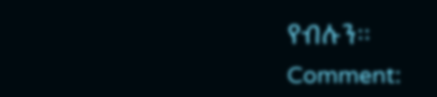የብሉን።
Comment: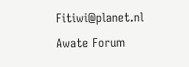Fitiwi@planet.nl
Awate Forum